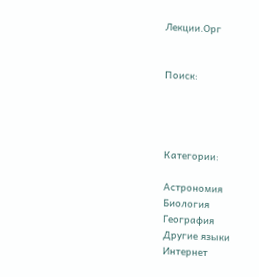Лекции.Орг


Поиск:




Категории:

Астрономия
Биология
География
Другие языки
Интернет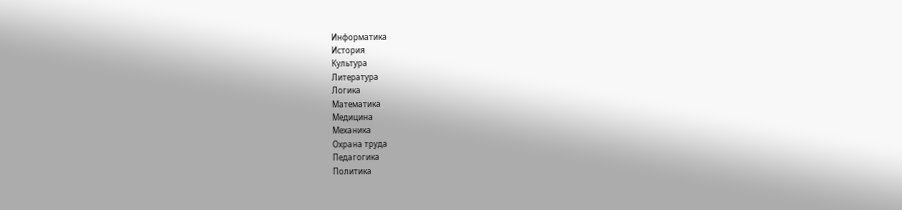Информатика
История
Культура
Литература
Логика
Математика
Медицина
Механика
Охрана труда
Педагогика
Политика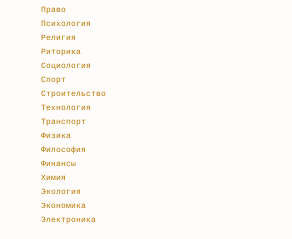Право
Психология
Религия
Риторика
Социология
Спорт
Строительство
Технология
Транспорт
Физика
Философия
Финансы
Химия
Экология
Экономика
Электроника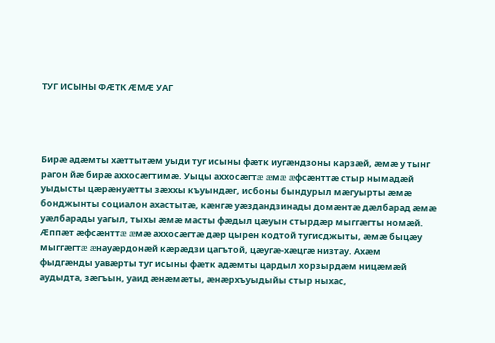ТУГ ИСЫНЫ ФÆТК ÆМÆ УАГ




Бирæ адæмты хæттытæм уыди туг исыны фæтк иугæндзоны карзæй, æмæ у тынг рагон йæ бирæ аххосæгтимæ. Уыцы аххосæгтæ æмæ æфсæнттæ стыр нымадæй уыдысты цæрæнуæтты зæххы къуындæг, исбоны бындурыл мæгуырты æмæ бонджынты социалон ахастытæ, кæнгæ уæздандзинады домæнтæ дæлбарад æмæ уæлбарады уагыл, тыхы æмæ масты фæдыл цæуын стырдæр мыггæгты номæй. Æппæт æфсæнттæ æмæ аххосæгтæ дæр цырен кодтой тугисджыты, æмæ быцæу мыггæгтæ æнауæрдонæй кæрæдзи цагътой, цæугæ-хæцгæ низтау. Ахæм фыдгæнды уавæрты туг исыны фæтк адæмты цардыл хорзырдæм ницæмæй аудыдта, зæгъын, уаид æнæмæты, æнæрхъуыдыйы стыр ныхас,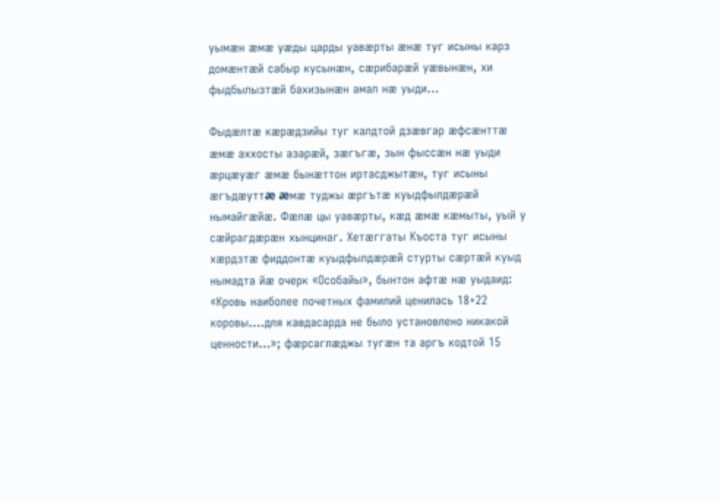уымæн æмæ уæды царды уавæрты æнæ туг исыны карз домæнтæй сабыр кусынæн, сæрибарæй уæвынæн, хи фыдбылызтæй бахизынæн амал нæ уыди...

Фыдæлтæ кæрæдзийы туг калдтой дзæвгар æфсæнттæ æмæ аххосты азарæй, зæгъгæ, зын фыссæн нæ уыди æрцæуæг æмæ бынæттон иртасджытæн, туг исыны æгъдæуттæ æмæ туджы æргътæ куыдфылдæрæй нымайгæйæ. Фæлæ цы уавæрты, кæд æмæ кæмыты, уый у сæйрагдæрæн хынцинаг. Хетæггаты Къоста туг исыны хæрдзтæ фиддонтæ куыдфылдæрæй стурты сæртæй куыд нымадта йæ очерк «Особайы», бынтон афтæ нæ уыдаид: «Кровь наиболее почетных фамилий ценилась 18+22 коровы....для кавдасарда не было установлено никакой ценности...»; фæрсаглæджы тугæн та аргъ кодтой 15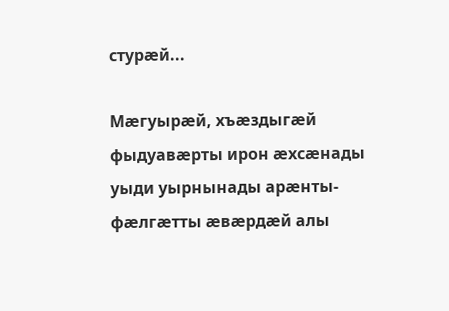стурæй...

Мæгуырæй, хъæздыгæй фыдуавæрты ирон æхсæнады уыди уырнынады арæнты-фæлгæтты æвæрдæй алы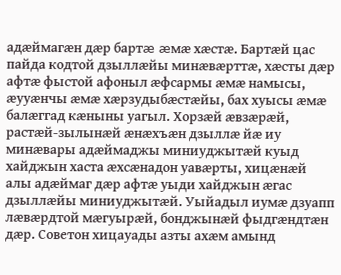адæймагæн дæр бартæ æмæ хæстæ. Бартæй цас пайда кодтой дзыллæйы минæвæрттæ, хæсты дæр афтæ фыстой афоныл æфсармы æмæ намысы, æууæнчы æмæ хæрзудыбæстæйы, бах хуысы æмæ балæггад кæныны уагыл. Хорзæй æвзæрæй, растæй-зылынæй æнæхъæн дзыллæ йæ иу минæвары адæймаджы миниуджытæй куыд хайджын хаста æхсæнадон уавæрты, хицæнæй алы адæймаг дæр афтæ уыди хайджын æгас дзыллæйы миниуджытæй. Уыйадыл иумæ дзуапп лæвæрдтой мæгуырæй, бонджынæй фыдгæндтæн дæр. Советон хицауады азты ахæм амынд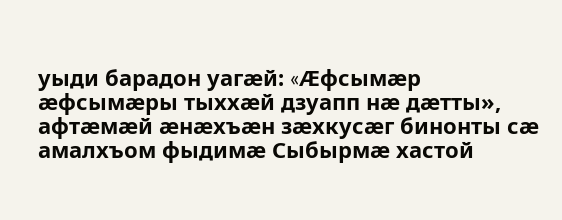уыди барадон уагæй: «Æфсымæр æфсымæры тыххæй дзуапп нæ дæтты», афтæмæй æнæхъæн зæхкусæг бинонты сæ амалхъом фыдимæ Сыбырмæ хастой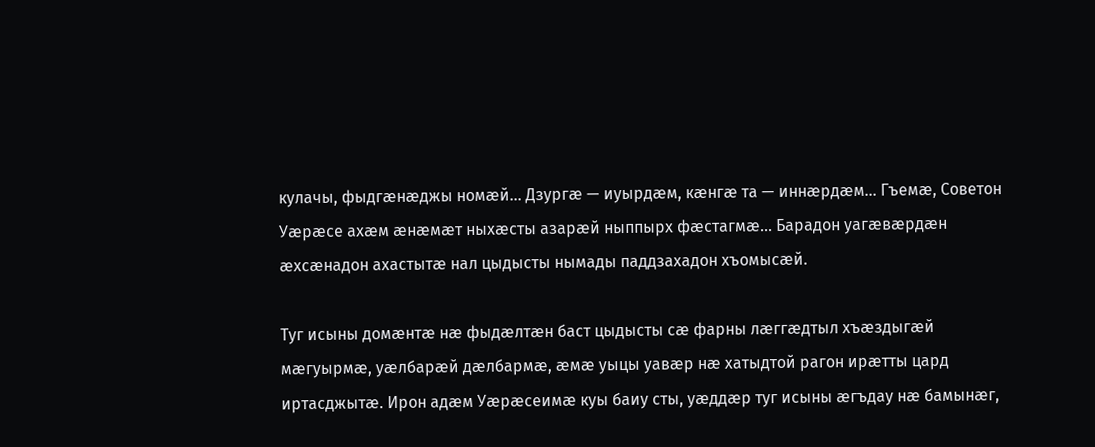кулачы, фыдгæнæджы номæй... Дзургæ — иуырдæм, кæнгæ та — иннæрдæм... Гъемæ, Советон Уæрæсе ахæм æнæмæт ныхæсты азарæй ныппырх фæстагмæ... Барадон уагæвæрдæн æхсæнадон ахастытæ нал цыдысты нымады паддзахадон хъомысæй.

Туг исыны домæнтæ нæ фыдæлтæн баст цыдысты сæ фарны лæггæдтыл хъæздыгæй мæгуырмæ, уæлбарæй дæлбармæ, æмæ уыцы уавæр нæ хатыдтой рагон ирæтты цард иртасджытæ. Ирон адæм Уæрæсеимæ куы баиу сты, уæддæр туг исыны æгъдау нæ бамынæг,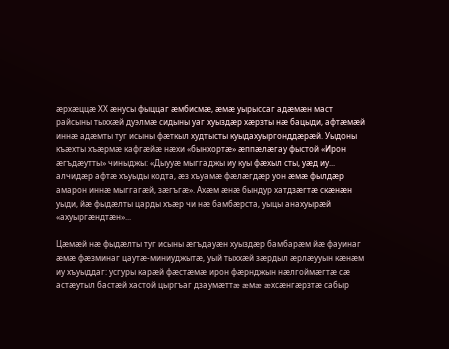æрхæццæ ХХ æнусы фыццаг æмбисмæ, æмæ уырыссаг адæмæн маст райсыны тыххæй дуэлмæ сидыны уаг хуыздæр хæрзты нæ бацыди, афтæмæй иннæ адæмты туг исыны фæткыл худтысты куыдахуыргонддæрæй. Уыдоны къæхты хъæрмæ кафгæйæ нæхи «бынхортæ» æппæлæгау фыстой «Ирон æгъдæутты» чиныджы: «Дыууæ мыггаджы иу куы фæхыл сты, уæд иу... алчидæр афтæ хъуыды кодта, æз хъуамæ фæлæгдæр уон æмæ фылдæр амарон иннæ мыггагæй, зæгъгæ». Ахæм æнæ бындур хатдзæгтæ скæнæн уыди, йæ фыдæлты царды хъæр чи нæ бамбæрста, уыцы анахуырæй «ахуыргæндтæн»...

Цæмæй нæ фыдæлты туг исыны æгъдауæн хуыздæр бамбарæм йæ фауинаг æмæ фæзминаг цаутæ-миниуджытæ, уый тыххæй зæрдыл æрлæууын кæнæм иу хъуыддаг: усгуры карæй фæстæмæ ирон фæрнджын нæлгоймæгтæ сæ астæутыл бастæй хастой цыргъаг дзаумæттæ æмæ æхсæнгæрзтæ сабыр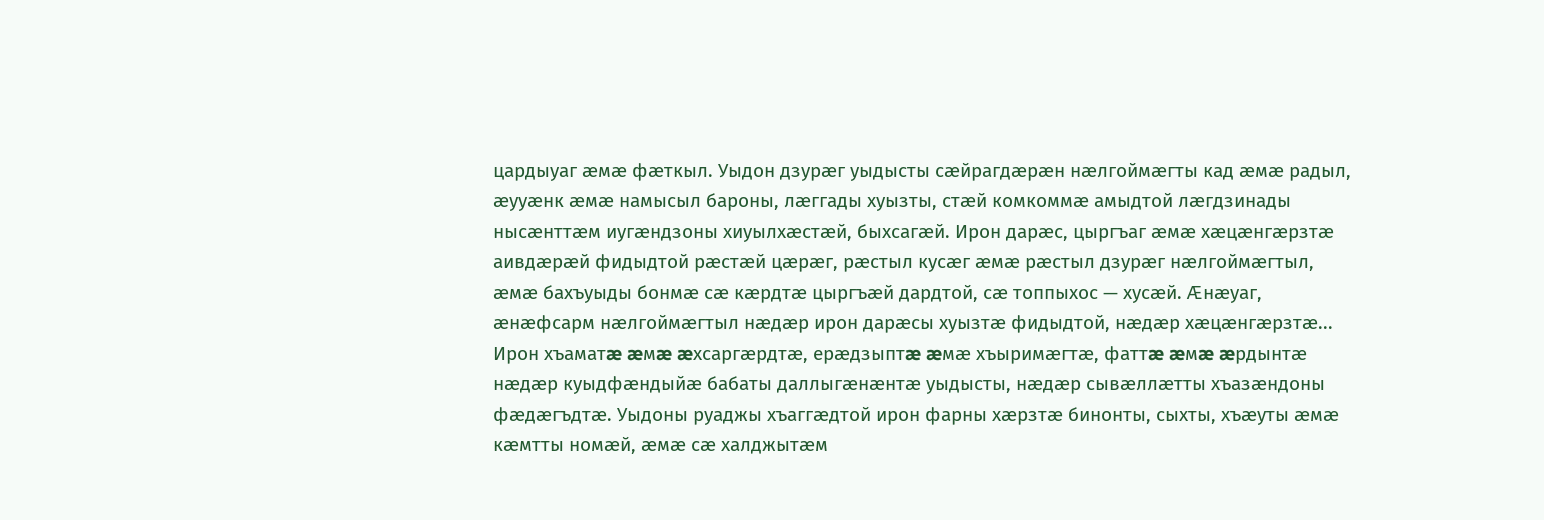цардыуаг æмæ фæткыл. Уыдон дзурæг уыдысты сæйрагдæрæн нæлгоймæгты кад æмæ радыл, æууæнк æмæ намысыл бароны, лæггады хуызты, стæй комкоммæ амыдтой лæгдзинады нысæнттæм иугæндзоны хиуылхæстæй, быхсагæй. Ирон дарæс, цыргъаг æмæ хæцæнгæрзтæ аивдæрæй фидыдтой рæстæй цæрæг, рæстыл кусæг æмæ рæстыл дзурæг нæлгоймæгтыл, æмæ бахъуыды бонмæ сæ кæрдтæ цыргъæй дардтой, сæ топпыхос — хусæй. Æнæуаг, æнæфсарм нæлгоймæгтыл нæдæр ирон дарæсы хуызтæ фидыдтой, нæдæр хæцæнгæрзтæ... Ирон хъаматæ æмæ æхсаргæрдтæ, ерæдзыптæ æмæ хъыримæгтæ, фаттæ æмæ æрдынтæ нæдæр куыдфæндыйæ бабаты даллыгæнæнтæ уыдысты, нæдæр сывæллæтты хъазæндоны фæдæгъдтæ. Уыдоны руаджы хъаггæдтой ирон фарны хæрзтæ бинонты, сыхты, хъæуты æмæ кæмтты номæй, æмæ сæ халджытæм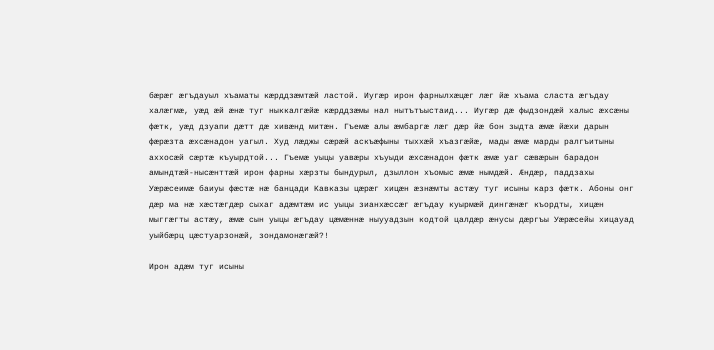бæрæг æгъдауыл хъаматы кæрддзæмтæй ластой. Иугæр ирон фарнылхæцæг лæг йæ хъама сласта æгъдау халæгмæ, уæд æй æнæ туг ныккалгæйæ кæрддзæмы нал нытътъыстаид... Иугæр дæ фыдзондæй халыс æхсæны фæтк, уæд дзуапи дæтт дæ хивæнд митæн. Гъемæ алы æмбаргæ лæг дæр йæ бон зыдта æмæ йæхи дарын фæрæзта æхсæнадон уагыл. Худ лæджы сæрæй аскъæфыны тыххæй хъазгæйæ, мады æмæ марды ралгъитыны аххосæй сæртæ къуырдтой... Гъемæ уыцы уавæры хъуыди æхсæнадон фæтк æмæ уаг сæвæрын барадон амындтæй-нысæнттæй ирон фарны хæрзты бындурыл, дзыллон хъомыс æмæ нымдæй. Æндæр, паддзахы Уæрæсеимæ баиуы фæстæ нæ банцади Кавказы цæрæг хицæн æзнæмты астæу туг исыны карз фæтк. Абоны онг дæр ма нæ хæстæгдæр сыхаг адæмтæм ис уыцы зианхæссæг æгъдау куырмæй дингæнæг къордты, хицæн мыггæгты астæу, æмæ сын уыцы æгъдау цæмæннæ ныууадзын кодтой цалдæр æнусы дæргъы Уæрæсейы хицауад уыйбæрц цæстуарзонæй, зондамонæгæй?!

Ирон адæм туг исыны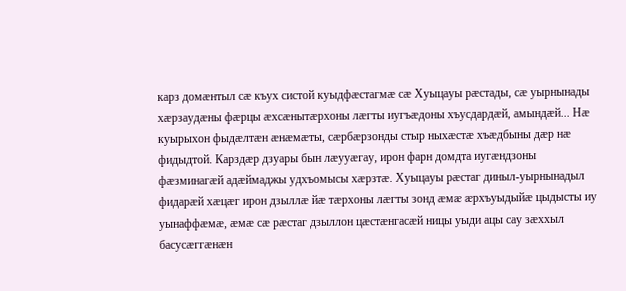карз домæнтыл сæ къух систой куыдфæстагмæ сæ Хуыцауы рæстады, сæ уырнынады хæрзаудæны фæрцы æхсæнытæрхоны лæгты иугъæдоны хъусдардæй, амындæй... Нæ куырыхон фыдæлтæн æнæмæты, сæрбæрзонды стыр ныхæстæ хъæдбыны дæр нæ фидыдтой. Карздæр дзуары бын лæууæгау, ирон фарн домдта иугæндзоны фæзминагæй адæймаджы удхъомысы хæрзтæ. Хуыцауы рæстаг диныл-уырнынадыл фидарæй хæцæг ирон дзыллæ йæ тæрхоны лæгты зонд æмæ æрхъуыдыйæ цыдысты иу уынаффæмæ, æмæ сæ рæстаг дзыллон цæстæнгасæй ницы уыди ацы сау зæххыл басусæггæнæн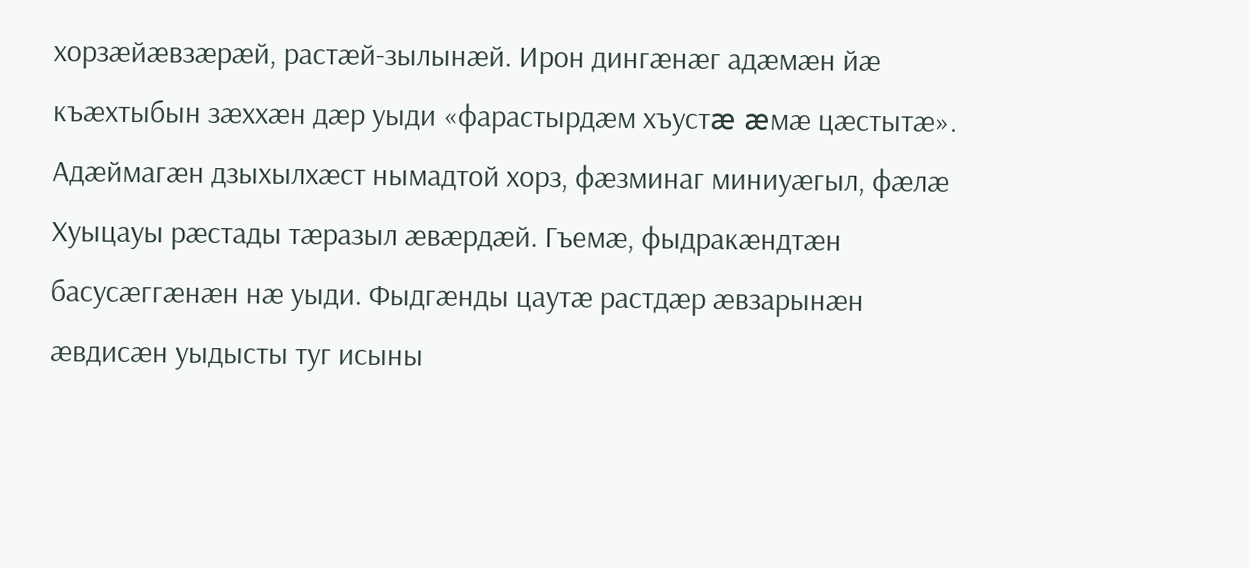хорзæйæвзæрæй, растæй-зылынæй. Ирон дингæнæг адæмæн йæ къæхтыбын зæххæн дæр уыди «фарастырдæм хъустæ æмæ цæстытæ». Адæймагæн дзыхылхæст нымадтой хорз, фæзминаг миниуæгыл, фæлæ Хуыцауы рæстады тæразыл æвæрдæй. Гъемæ, фыдракæндтæн басусæггæнæн нæ уыди. Фыдгæнды цаутæ растдæр æвзарынæн æвдисæн уыдысты туг исыны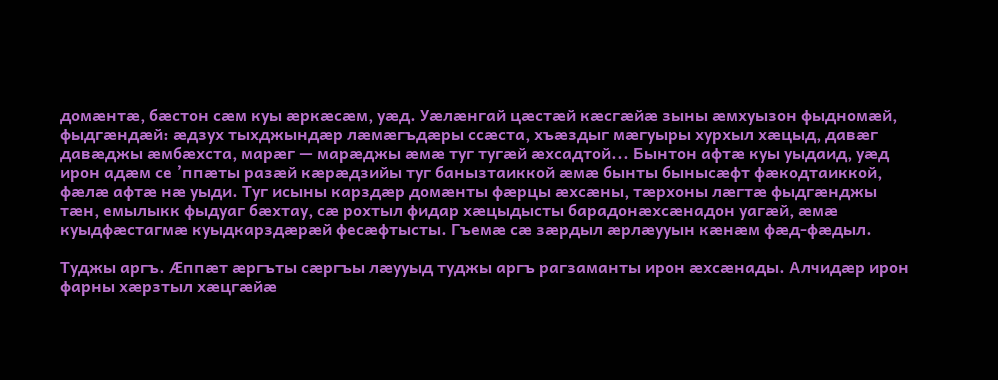домæнтæ, бæстон сæм куы æркæсæм, уæд. Уæлæнгай цæстæй кæсгæйæ зыны æмхуызон фыдномæй, фыдгæндæй: æдзух тыхджындæр лæмæгъдæры ссæста, хъæздыг мæгуыры хурхыл хæцыд, давæг давæджы æмбæхста, марæг — марæджы æмæ туг тугæй æхсадтой... Бынтон афтæ куы уыдаид, уæд ирон адæм се ’ппæты разæй кæрæдзийы туг банызтаиккой æмæ бынты бынысæфт фæкодтаиккой, фæлæ афтæ нæ уыди. Туг исыны карздæр домæнты фæрцы æхсæны, тæрхоны лæгтæ фыдгæнджы тæн, емылыкк фыдуаг бæхтау, сæ рохтыл фидар хæцыдысты барадонæхсæнадон уагæй, æмæ куыдфæстагмæ куыдкарздæрæй фесæфтысты. Гъемæ сæ зæрдыл æрлæууын кæнæм фæд-фæдыл.

Туджы аргъ. Æппæт æргъты сæргъы лæууыд туджы аргъ рагзаманты ирон æхсæнады. Алчидæр ирон фарны хæрзтыл хæцгæйæ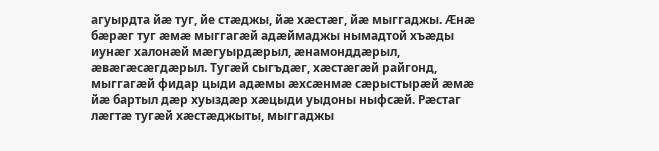агуырдта йæ туг, йе стæджы, йæ хæстæг, йæ мыггаджы. Æнæ бæрæг туг æмæ мыггагæй адæймаджы нымадтой хъæды иунæг халонæй мæгуырдæрыл, æнамонддæрыл, æвæгæсæгдæрыл. Тугæй сыгъдæг, хæстæгæй райгонд, мыггагæй фидар цыди адæмы æхсæнмæ сæрыстырæй æмæ йæ бартыл дæр хуыздæр хæцыди уыдоны ныфсæй. Рæстаг лæгтæ тугæй хæстæджыты, мыггаджы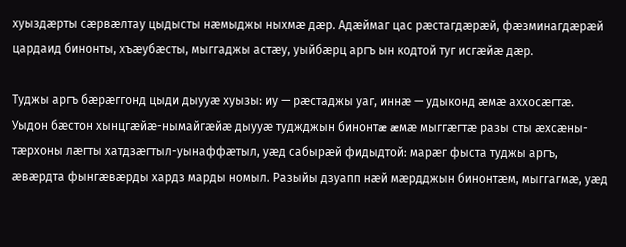хуыздæрты сæрвæлтау цыдысты нæмыджы ныхмæ дæр. Адæймаг цас рæстагдæрæй, фæзминагдæрæй цардаид бинонты, хъæубæсты, мыггаджы астæу, уыйбæрц аргъ ын кодтой туг исгæйæ дæр.

Туджы аргъ бæрæггонд цыди дыууæ хуызы: иу — рæстаджы уаг, иннæ — удыконд æмæ аххосæгтæ. Уыдон бæстон хынцгæйæ-нымайгæйæ дыууæ туджджын бинонтæ æмæ мыггæгтæ разы сты æхсæны-тæрхоны лæгты хатдзæгтыл-уынаффæтыл, уæд сабырæй фидыдтой: марæг фыста туджы аргъ, æвæрдта фынгæвæрды хардз марды номыл. Разыйы дзуапп нæй мæрдджын бинонтæм, мыггагмæ, уæд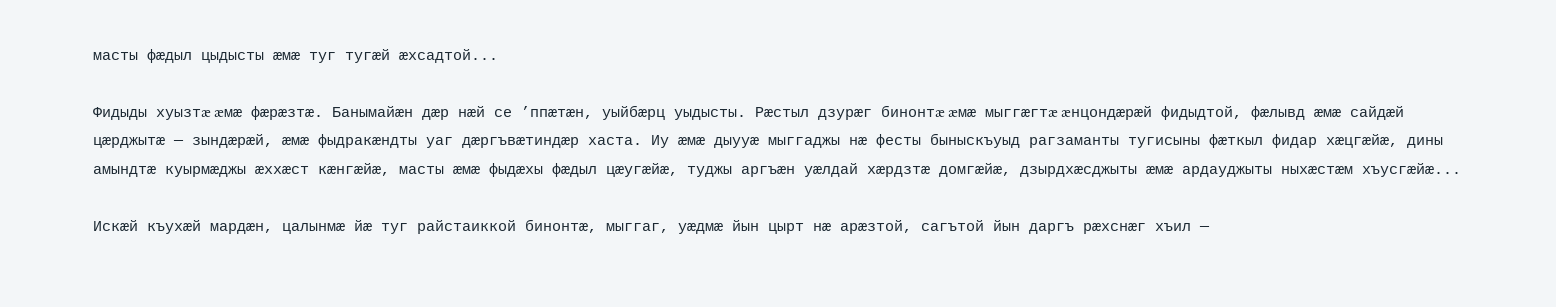масты фæдыл цыдысты æмæ туг тугæй æхсадтой...

Фидыды хуызтæ æмæ фæрæзтæ. Банымайæн дæр нæй се ’ппæтæн, уыйбæрц уыдысты. Рæстыл дзурæг бинонтæ æмæ мыггæгтæ æнцондæрæй фидыдтой, фæлывд æмæ сайдæй цæрджытæ — зындæрæй, æмæ фыдракæндты уаг дæргъвæтиндæр хаста. Иу æмæ дыууæ мыггаджы нæ фесты быныскъуыд рагзаманты тугисыны фæткыл фидар хæцгæйæ, дины амындтæ куырмæджы æххæст кæнгæйæ, масты æмæ фыдæхы фæдыл цæугæйæ, туджы аргъæн уæлдай хæрдзтæ домгæйæ, дзырдхæсджыты æмæ ардауджыты ныхæстæм хъусгæйæ...

Искæй къухæй мардæн, цалынмæ йæ туг райстаиккой бинонтæ, мыггаг, уæдмæ йын цырт нæ арæзтой, сагътой йын даргъ рæхснæг хъил —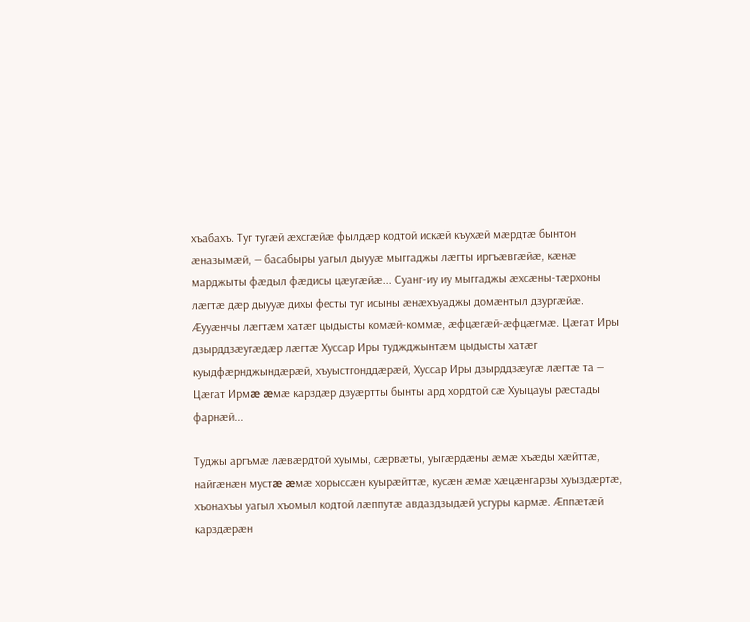хъабахъ. Туг тугæй æхсгæйæ фылдæр кодтой искæй къухæй мæрдтæ бынтон æназымæй, — басабыры уагыл дыууæ мыггаджы лæгты иргъæвгæйæ, кæнæ марджыты фæдыл фæдисы цæугæйæ... Суанг-иу иу мыггаджы æхсæны-тæрхоны лæгтæ дæр дыууæ дихы фесты туг исыны æнæхъуаджы домæнтыл дзургæйæ. Æууæнчы лæгтæм хатæг цыдысты комæй-коммæ, æфцæгæй-æфцæгмæ. Цæгат Иры дзырддзæугæдæр лæгтæ Хуссар Иры туджджынтæм цыдысты хатæг куыдфæрнджындæрæй, хъуыстгонддæрæй, Хуссар Иры дзырддзæугæ лæгтæ та — Цæгат Ирмæ æмæ карздæр дзуæртты бынты ард хордтой сæ Хуыцауы рæстады фарнæй...

Туджы аргъмæ лæвæрдтой хуымы, сæрвæты, уыгæрдæны æмæ хъæды хæйттæ, найгæнæн мустæ æмæ хорыссæн куырæйттæ, кусæн æмæ хæцæнгарзы хуыздæртæ, хъонахъы уагыл хъомыл кодтой лæппутæ авдаздзыдæй усгуры кармæ. Æппæтæй карздæрæн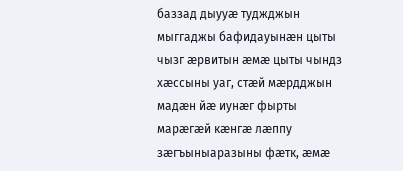баззад дыууæ туджджын мыггаджы бафидауынæн цыты чызг æрвитын æмæ цыты чындз хæссыны уаг, стæй мæрдджын мадæн йæ иунæг фырты марæгæй кæнгæ лæппу зæгъыныаразыны фæтк, æмæ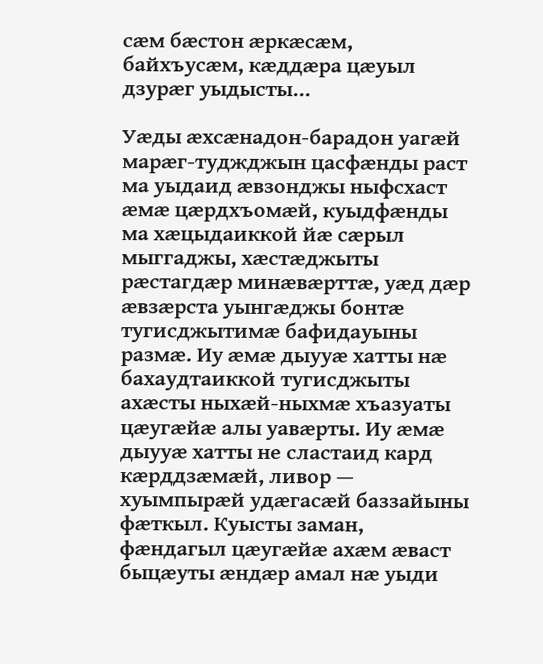сæм бæстон æркæсæм, байхъусæм, кæддæра цæуыл дзурæг уыдысты...

Уæды æхсæнадон-барадон уагæй марæг-туджджын цасфæнды раст ма уыдаид æвзонджы ныфсхаст æмæ цæрдхъомæй, куыдфæнды ма хæцыдаиккой йæ сæрыл мыггаджы, хæстæджыты рæстагдæр минæвæрттæ, уæд дæр æвзæрста уынгæджы бонтæ тугисджытимæ бафидауыны размæ. Иу æмæ дыууæ хатты нæ бахаудтаиккой тугисджыты ахæсты ныхæй-ныхмæ хъазуаты цæугæйæ алы уавæрты. Иу æмæ дыууæ хатты не сластаид кард кæрддзæмæй, ливор — хуымпырæй удæгасæй баззайыны фæткыл. Куысты заман, фæндагыл цæугæйæ ахæм æваст быцæуты æндæр амал нæ уыди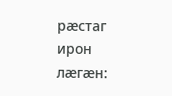рæстаг ирон лæгæн: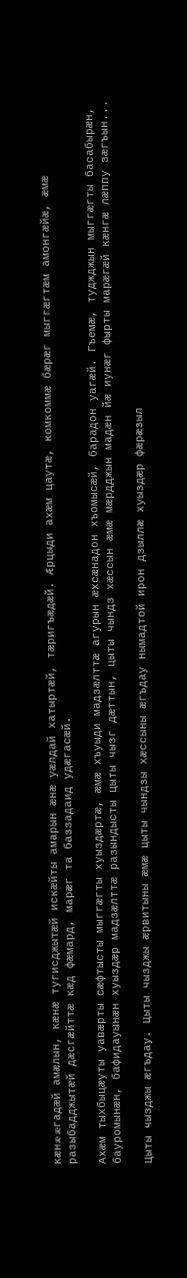кæнæ æгадæй амæлын, кæнæ тугисджытæй искæйты амарын æнæ уæлдай хатыртæй, тæригъæдæй. Æрцыди ахæм цаутæ, комкоммæ бæрæг мыггæгтæм амонгæйæ, æмæ разыбадджытæй дæсгæйттæ кæд фæмард, марæг та баззадаид удæгасæй.

Ахæм тыхбыцæуты уавæрты сæфтысты мыггæгты хуыздæртæ, æмæ хъуыди мадзæлттæ агурын æхсæнадон хъомысæй, барадон уагæй. Гъемæ, туджджын мыггæгты басабырæн, бауромынæн, бафидауынæн хуыздæр мадзæлттæ разындысты цыты чызг дæттын, цыты чындз хæссын æмæ мæрдджын мадæн йæ иунæг фырты марæгæй кæнгæ лæппу зæгъын...

Цыты чызджы æгъдау. Цыты чызджы æрвитыны æмæ цыты чындзы хæссыны æгъдау нымадтой ирон дзыллæ хуыздæр фæрæзыл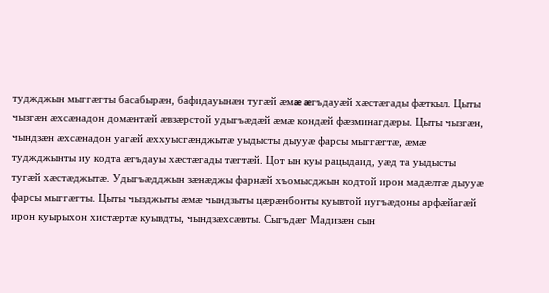туджджын мыггæгты басабырæн, бафидауынæн тугæй æмæ æгъдауæй хæстæгады фæткыл. Цыты чызгæн æхсæнадон домæнтæй æвзæрстой удыгъæдæй æмæ кондæй фæзминагдæры. Цыты чызгæн, чындзæн æхсæнадон уагæй æххуысгæнджытæ уыдысты дыууæ фарсы мыггæгтæ, æмæ туджджынты иу кодта æгъдауы хæстæгады тæгтæй. Цот ын куы рацыдаид, уæд та уыдысты тугæй хæстæджытæ. Удыгъæдджын зæнæджы фарнæй хъомысджын кодтой ирон мадæлтæ дыууæ фарсы мыггæгты. Цыты чызджыты æмæ чындзыты цæрæнбонты куывтой иугъæдоны арфæйагæй ирон куырыхон хистæртæ куывдты, чындзæхсæвты. Сыгъдæг Мадизæн сын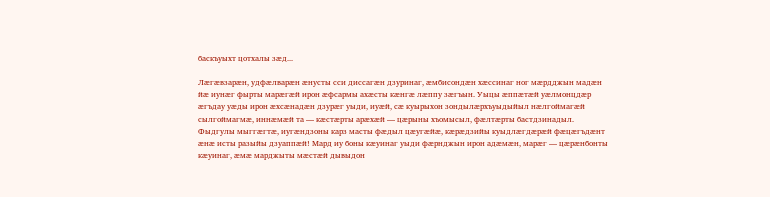баскъуыхт цотхалы зæд...

Лæгæвзарæн, удфæлварæн æнусты сси диссагæн дзуринаг, æмбисондæн хæссинаг ног мæрдджын мадæн йæ иунæг фырты марæгæй ирон æфсармы ахæсты кæнгæ лæппу зæгъын. Уыцы æппæтæй уæлмонцдæр æгъдау уæды ирон æхсæнадæн дзурæг уыди, иуæй, сæ куырыхон зондылæрхъуыдыйыл нæлгоймагæй сылгоймагмæ, иннæмæй та — кæстæрты арæхæй — цæрыны хъомысыл, фæлтæрты бастдзинадыл. Фыдгулы мыггæгтæ, иугæндзоны карз масты фæдыл цæугæйæ, кæрæдзийы куыдлæгдæрæй фæцæгъдæнт æнæ исты разыйы дзуаппæй! Мард иу боны кæуинаг уыди фæрнджын ирон адæмæн, марæг — цæрæнбонты кæуинаг, æмæ марджыты мæстæй дывыдон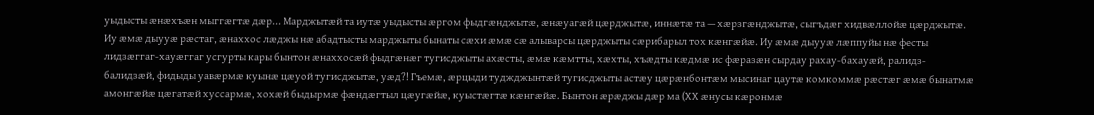уыдысты æнæхъæн мыггæгтæ дæр... Марджытæй та иутæ уыдысты æргом фыдгæнджытæ, æнæуагæй цæрджытæ, иннæтæ та — хæрзгæнджытæ, сыгъдæг хидвæллойæ цæрджытæ. Иу æмæ дыууæ рæстаг, æнаххос лæджы нæ абадтысты марджыты бынаты сæхи æмæ сæ алыварсы цæрджыты сæрибарыл тох кæнгæйæ. Иу æмæ дыууæ лæппуйы нæ фесты лидзæггаг-хауæггаг усгурты кары бынтон æнаххосæй фыдгæнæг тугисджыты ахæсты, æмæ кæмтты, хæхты, хъæдты кæдмæ ис фæразæн сырдау рахау-бахауæй, ралидз-балидзæй, фидыды уавæрмæ куынæ цæуой тугисджытæ, уæд?! Гъемæ, æрцыди туджджынтæй тугисджыты астæу цæрæнбонтæм мысинаг цаутæ комкоммæ рæстæг æмæ бынатмæ амонгæйæ цæгатæй хуссармæ, хохæй быдырмæ фæндæгтыл цæугæйæ, куыстæгтæ кæнгæйæ. Бынтон æрæджы дæр ма (ХХ æнусы кæронмæ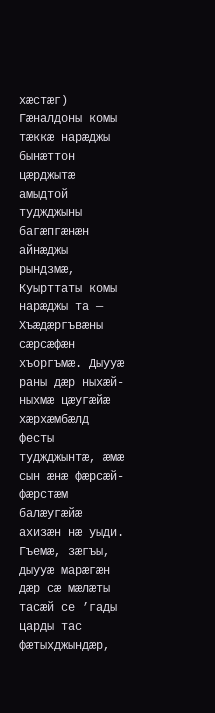хæстæг) Гæналдоны комы тæккæ нарæджы бынæттон цæрджытæ амыдтой туджджыны багæпгæнæн айнæджы рындзмæ, Куырттаты комы нарæджы та — Хъæдæргъвæны сæрсæфæн хъоргъмæ. Дыууæ раны дæр ныхæй-ныхмæ цæугæйæ хæрхæмбæлд фесты туджджынтæ, æмæ сын æнæ фæрсæй-фæрстæм балæугæйæ ахизæн нæ уыди. Гъемæ, зæгъы, дыууæ марæгæн дæр сæ мæлæты тасæй се ’гады царды тас фæтыхджындæр,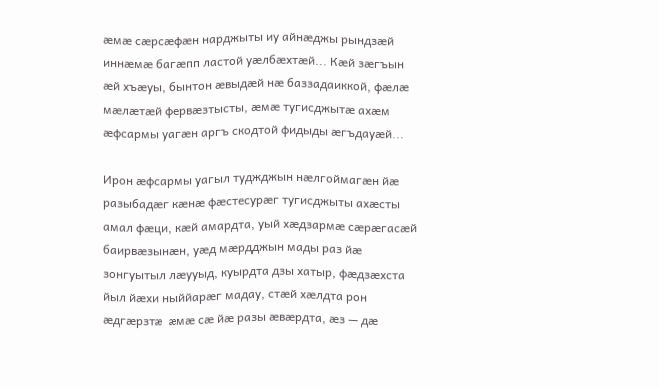æмæ сæрсæфæн нарджыты иу айнæджы рындзæй иннæмæ багæпп ластой уæлбæхтæй... Кæй зæгъын æй хъæуы, бынтон æвыдæй нæ баззадаиккой, фæлæ мæлæтæй фервæзтысты, æмæ тугисджытæ ахæм æфсармы уагæн аргъ скодтой фидыды æгъдауæй...

Ирон æфсармы уагыл туджджын нæлгоймагæн йæ разыбадæг кæнæ фæстесурæг тугисджыты ахæсты амал фæци, кæй амардта, уый хæдзармæ сæрæгасæй баирвæзынæн, уæд мæрдджын мады раз йæ зонгуытыл лæууыд, куырдта дзы хатыр, фæдзæхста йыл йæхи ныййарæг мадау, стæй хæлдта рон æдгæрзтæ æмæ сæ йæ разы æвæрдта, æз — дæ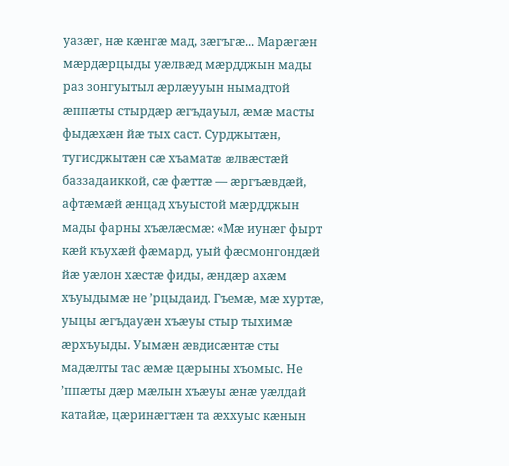уазæг, нæ кæнгæ мад, зæгъгæ... Марæгæн мæрдæрцыды уæлвæд мæрдджын мады раз зонгуытыл æрлæууын нымадтой æппæты стырдæр æгъдауыл, æмæ масты фыдæхæн йæ тых саст. Сурджытæн, тугисджытæн сæ хъаматæ æлвæстæй баззадаиккой, сæ фæттæ — æргъæвдæй, афтæмæй æнцад хъуыстой мæрдджын мады фарны хъæлæсмæ: «Мæ иунæг фырт кæй къухæй фæмард, уый фæсмонгондæй йæ уæлон хæстæ фиды, æндæр ахæм хъуыдымæ не ’рцыдаид. Гъемæ, мæ хуртæ, уыцы æгъдауæн хъæуы стыр тыхимæ æрхъуыды. Уымæн æвдисæнтæ сты мадæлты тас æмæ цæрыны хъомыс. Не ’ппæты дæр мæлын хъæуы æнæ уæлдай катайæ, цæринæгтæн та æххуыс кæнын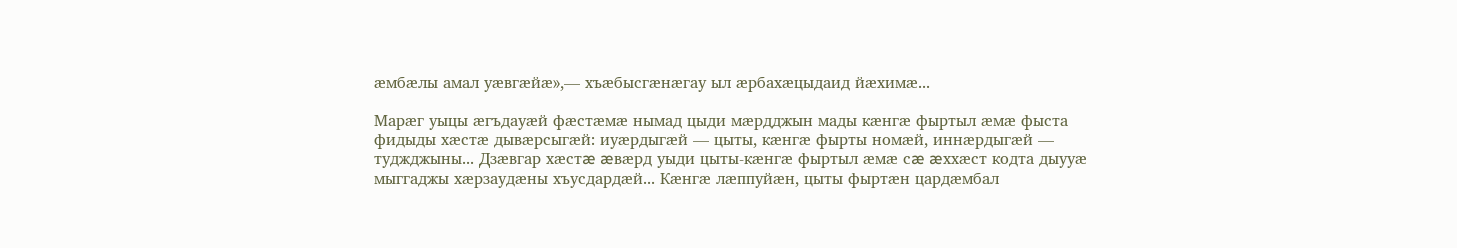æмбæлы амал уæвгæйæ»,— хъæбысгæнæгау ыл æрбахæцыдаид йæхимæ...

Марæг уыцы æгъдауæй фæстæмæ нымад цыди мæрдджын мады кæнгæ фыртыл æмæ фыста фидыды хæстæ дывæрсыгæй: иуæрдыгæй — цыты, кæнгæ фырты номæй, иннæрдыгæй — туджджыны... Дзæвгар хæстæ æвæрд уыди цыты-кæнгæ фыртыл æмæ сæ æххæст кодта дыууæ мыггаджы хæрзаудæны хъусдардæй... Кæнгæ лæппуйæн, цыты фыртæн цардæмбал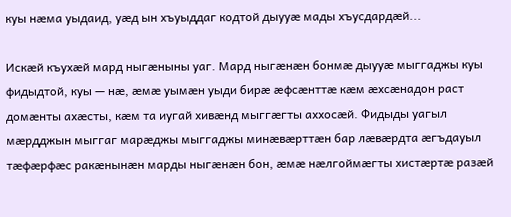куы нæма уыдаид, уæд ын хъуыддаг кодтой дыууæ мады хъусдардæй...

Искæй къухæй мард ныгæныны уаг. Мард ныгæнæн бонмæ дыууæ мыггаджы куы фидыдтой, куы — нæ, æмæ уымæн уыди бирæ æфсæнттæ кæм æхсæнадон раст домæнты ахæсты, кæм та иугай хивæнд мыггæгты аххосæй. Фидыды уагыл мæрдджын мыггаг марæджы мыггаджы минæвæрттæн бар лæвæрдта æгъдауыл тæфæрфæс ракæнынæн марды ныгæнæн бон, æмæ нæлгоймæгты хистæртæ разæй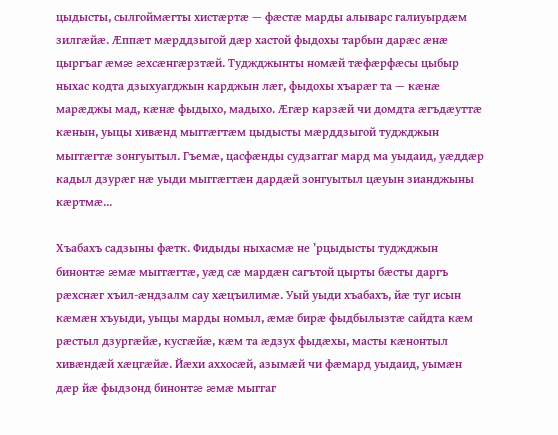цыдысты, сылгоймæгты хистæртæ — фæстæ марды алыварс галиуырдæм зилгæйæ. Æппæт мæрддзыгой дæр хастой фыдохы тарбын дарæс æнæ цыргъаг æмæ æхсæнгæрзтæй. Туджджынты номæй тæфæрфæсы цыбыр ныхас кодта дзыхуагджын карджын лæг, фыдохы хъарæг та — кæнæ марæджы мад, кæнæ фыдыхо, мадыхо. Æгæр карзæй чи домдта æгъдæуттæ кæнын, уыцы хивæнд мыггæгтæм цыдысты мæрддзыгой туджджын мыггæгтæ зонгуытыл. Гъемæ, цасфæнды судзаггаг мард ма уыдаид, уæддæр кадыл дзурæг нæ уыди мыггæгтæн дардæй зонгуытыл цæуын зианджыны кæртмæ...

Хъабахъ садзыны фæтк. Фидыды ныхасмæ не ’рцыдысты туджджын бинонтæ æмæ мыггæгтæ, уæд сæ мардæн сагътой цырты бæсты даргъ рæхснæг хъил-æндзалм сау хæцъилимæ. Уый уыди хъабахъ, йæ туг исын кæмæн хъуыди, уыцы марды номыл, æмæ бирæ фыдбылызтæ сайдта кæм рæстыл дзургæйæ, кусгæйæ, кæм та æдзух фыдæхы, масты кæнонтыл хивæндæй хæцгæйæ. Йæхи аххосæй, азымæй чи фæмард уыдаид, уымæн дæр йæ фыдзонд бинонтæ æмæ мыггаг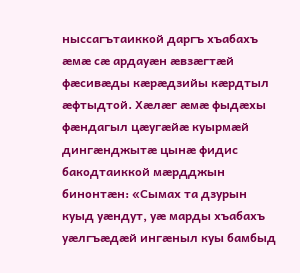ныссагътаиккой даргъ хъабахъ æмæ сæ ардауæн æвзæгтæй фæсивæды кæрæдзийы кæрдтыл æфтыдтой. Хæлæг æмæ фыдæхы фæндагыл цæугæйæ куырмæй дингæнджытæ цынæ фидис бакодтаиккой мæрдджын бинонтæн: «Сымах та дзурын куыд уæндут, уæ марды хъабахъ уæлгъæдæй ингæныл куы бамбыд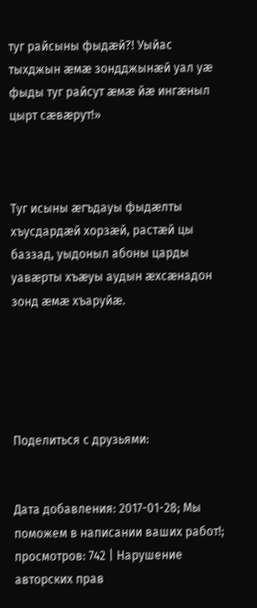туг райсыны фыдæй?! Уыйас тыхджын æмæ зондджынæй уал уæ фыды туг райсут æмæ йæ ингæныл цырт сæвæрут!»



Туг исыны æгъдауы фыдæлты хъусдардæй хорзæй, растæй цы баззад, уыдоныл абоны царды уавæрты хъæуы аудын æхсæнадон зонд æмæ хъаруйæ.





Поделиться с друзьями:


Дата добавления: 2017-01-28; Мы поможем в написании ваших работ!; просмотров: 742 | Нарушение авторских прав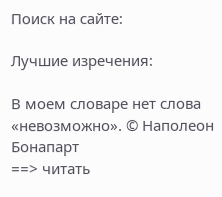Поиск на сайте:

Лучшие изречения:

В моем словаре нет слова «невозможно». © Наполеон Бонапарт
==> читать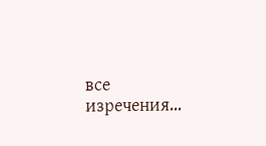все изречения...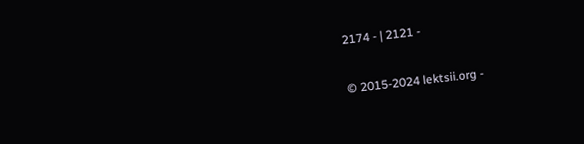2174 - | 2121 -


© 2015-2024 lektsii.org -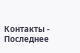Контакты - Последнее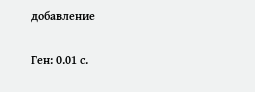добавление

Ген: 0.01 с.